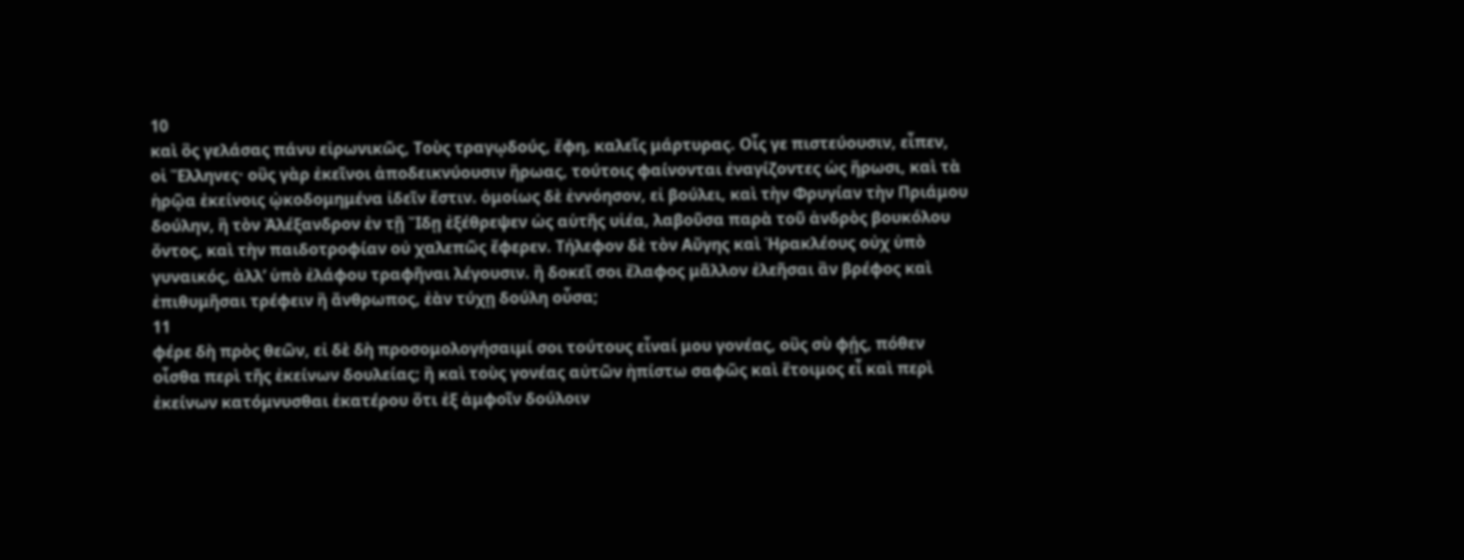10
καὶ ὃς γελάσας πάνυ εἰρωνικῶς, Τοὺς τραγῳδούς, ἔφη, καλεῖς μάρτυρας. Οἷς γε πιστεύουσιν, εἶπεν, οἱ Ἕλληνες· οὓς γὰρ ἐκεῖνοι ἀποδεικνύουσιν ἥρωας, τούτοις φαίνονται ἐναγίζοντες ὡς ἥρωσι, καὶ τὰ ἡρῷα ἐκείνοις ᾠκοδομημένα ἰδεῖν ἔστιν. ὁμοίως δὲ ἐννόησον, εἰ βούλει, καὶ τὴν Φρυγίαν τὴν Πριάμου δούλην, ἣ τὸν Ἀλέξανδρον ἐν τῇ Ἴδῃ ἐξέθρεψεν ὡς αὑτῆς υἱέα, λαβοῦσα παρὰ τοῦ ἀνδρὸς βουκόλου ὄντος, καὶ τὴν παιδοτροφίαν οὐ χαλεπῶς ἔφερεν. Τήλεφον δὲ τὸν Αὔγης καὶ Ἡρακλέους οὐχ ὑπὸ γυναικός, ἀλλ’ ὑπὸ ἐλάφου τραφῆναι λέγουσιν. ἢ δοκεῖ σοι ἔλαφος μᾶλλον ἐλεῆσαι ἂν βρέφος καὶ ἐπιθυμῆσαι τρέφειν ἢ ἄνθρωπος, ἐὰν τύχῃ δούλη οὖσα;
11
φέρε δὴ πρὸς θεῶν, εἰ δὲ δὴ προσομολογήσαιμί σοι τούτους εἶναί μου γονέας, οὓς σὺ φῄς, πόθεν οἶσθα περὶ τῆς ἐκείνων δουλείας; ἢ καὶ τοὺς γονέας αὐτῶν ἠπίστω σαφῶς καὶ ἕτοιμος εἶ καὶ περὶ ἐκείνων κατόμνυσθαι ἑκατέρου ὅτι ἐξ ἀμφοῖν δούλοιν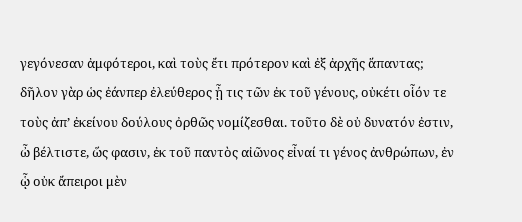γεγόνεσαν ἀμφότεροι, καὶ τοὺς ἔτι πρότερον καὶ ἐξ ἀρχῆς ἅπαντας; δῆλον γὰρ ὡς ἐάνπερ ἐλεύθερος ᾖ τις τῶν ἐκ τοῦ γένους, οὐκέτι οἷόν τε τοὺς ἀπ’ ἐκείνου δούλους ὀρθῶς νομίζεσθαι. τοῦτο δὲ οὐ δυνατόν ἐστιν, ὦ βέλτιστε, ὥς φασιν, ἐκ τοῦ παντὸς αἰῶνος εἶναί τι γένος ἀνθρώπων, ἐν ᾧ οὐκ ἄπειροι μὲν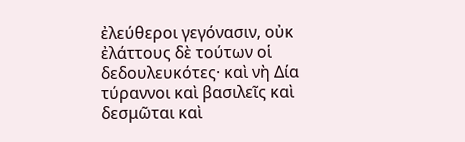ἐλεύθεροι γεγόνασιν, οὐκ ἐλάττους δὲ τούτων οἱ δεδουλευκότες· καὶ νὴ Δία τύραννοι καὶ βασιλεῖς καὶ δεσμῶται καὶ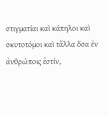στιγματίαι καὶ κάπηλοι καὶ σκυτοτόμοι καὶ τἄλλα ὅσα ἐν ἀνθρώποις ἐστίν,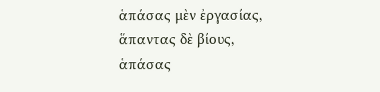ἁπάσας μὲν ἐργασίας, ἅπαντας δὲ βίους, ἁπάσας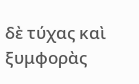δὲ τύχας καὶ ξυμφορὰς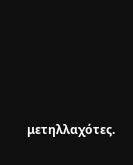μετηλλαχότες.